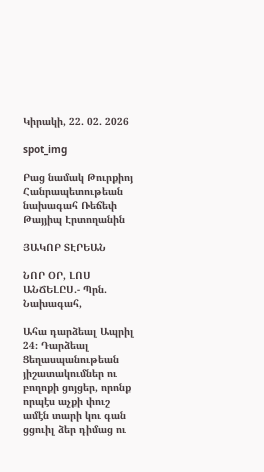Կիրակի, 22. 02. 2026

spot_img

Բաց նամակ Թուրքիոյ Հանրապետութեան նախագահ Ռեճեփ Թայյիպ Էրտողանին

ՅԱԿՈԲ ՏԷՐԵԱՆ

ՆՈՐ ՕՐ, ԼՈՍ ԱՆՃԵԼԸՍ.- Պրն. Նախագահ,

Ահա դարձեալ Ապրիլ 24։ Դարձեալ Ցեղասպանութեան յիշատակումներ ու բողոքի ցոյցեր, որոնք որպէս աչքի փուշ ամէն տարի կու գան ցցուիլ ձեր դիմաց ու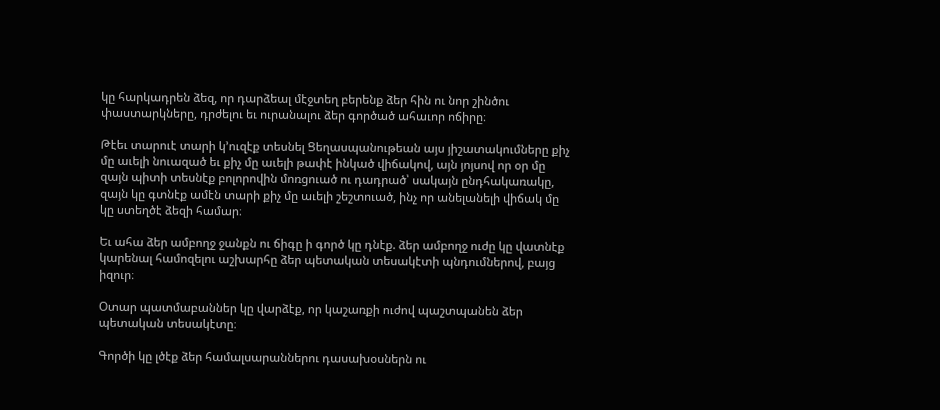կը հարկադրեն ձեզ, որ դարձեալ մէջտեղ բերենք ձեր հին ու նոր շինծու փաստարկները, դրժելու եւ ուրանալու ձեր գործած ահաւոր ոճիրը։

Թէեւ տարուէ տարի կ՚ուզէք տեսնել Ցեղասպանութեան այս յիշատակումները քիչ մը աւելի նուազած եւ քիչ մը աւելի թափէ ինկած վիճակով, այն յոյսով որ օր մը զայն պիտի տեսնէք բոլորովին մոռցուած ու դադրած՝ սակայն ընդհակառակը, զայն կը գտնէք ամէն տարի քիչ մը աւելի շեշտուած, ինչ որ անելանելի վիճակ մը կը ստեղծէ ձեզի համար։

Եւ ահա ձեր ամբողջ ջանքն ու ճիգը ի գործ կը դնէք. ձեր ամբողջ ուժը կը վատնէք կարենալ համոզելու աշխարհը ձեր պետական տեսակէտի պնդումներով, բայց իզուր։

Օտար պատմաբաններ կը վարձէք, որ կաշառքի ուժով պաշտպանեն ձեր պետական տեսակէտը։

Գործի կը լծէք ձեր համալսարաններու դասախօսներն ու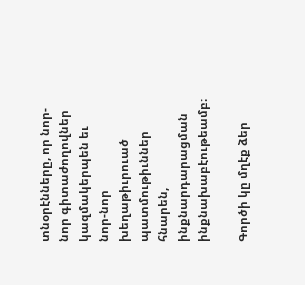տնօրէնները, որ նոր-նոր գիտաժողովներ կազմակերպեն եւ նոր-նոր խեղաթիւրուած պատմութիւններ հնարեն, ինքնարդարացման ինքնախաբէութեամբ։

Գործի կը մղէք ձեր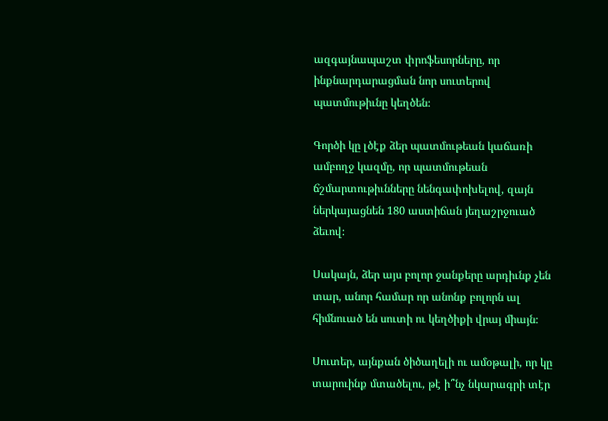ազգայնապաշտ փրոֆեսորները, որ ինքնարդարացման նոր սուտերով պատմութիւնը կեղծեն։

Գործի կը լծէք ձեր պատմութեան կաճառի ամբողջ կազմը, որ պատմութեան ճշմարտութիւնները նենգափոխելով, զայն ներկայացնեն 180 աստիճան յեղաշրջուած ձեւով։

Սակայն, ձեր այս բոլոր ջանքերը արդիւնք չեն տար, անոր համար որ անոնք բոլորն ալ հիմնուած են սուտի ու կեղծիքի վրայ միայն։

Սուտեր, այնքան ծիծաղելի ու ամօթալի, որ կը տարուինք մտածելու, թէ ի՞նչ նկարագրի տէր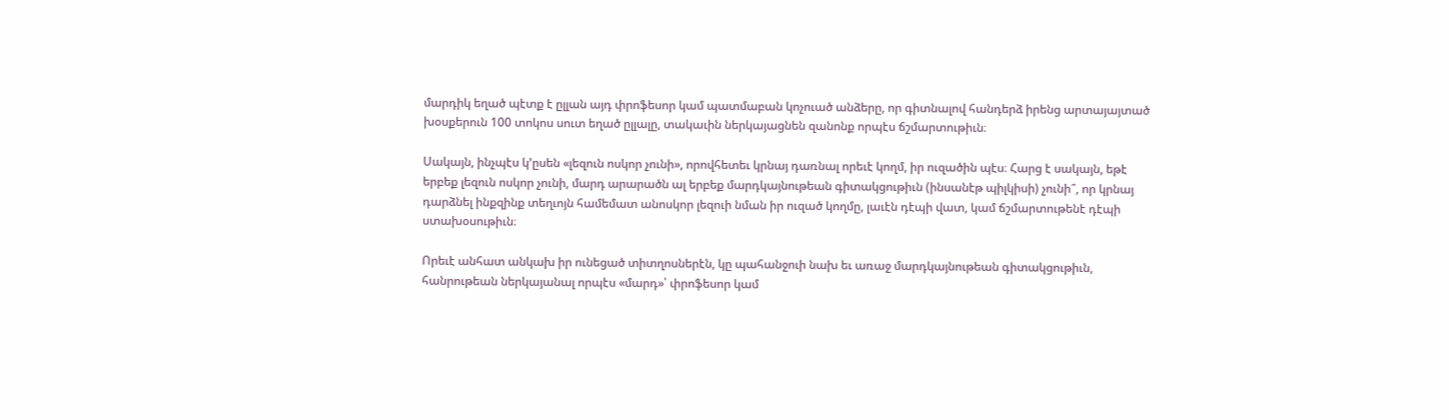մարդիկ եղած պէտք է ըլլան այդ փրոֆեսոր կամ պատմաբան կոչուած անձերը, որ գիտնալով հանդերձ իրենց արտայայտած խօսքերուն 100 տոկոս սուտ եղած ըլլալը, տակաւին ներկայացնեն զանոնք որպէս ճշմարտութիւն։

Սակայն, ինչպէս կ՚ըսեն «լեզուն ոսկոր չունի», որովհետեւ կրնայ դառնալ որեւէ կողմ, իր ուզածին պէս։ Հարց է սակայն, եթէ երբեք լեզուն ոսկոր չունի, մարդ արարածն ալ երբեք մարդկայնութեան գիտակցութիւն (ինսանէթ պիլկիսի) չունի՞, որ կրնայ  դարձնել ինքզինք տեղւոյն համեմատ անոսկոր լեզուի նման իր ուզած կողմը, լաւէն դէպի վատ, կամ ճշմարտութենէ դէպի ստախօսութիւն։

Որեւէ անհատ անկախ իր ունեցած տիտղոսներէն, կը պահանջուի նախ եւ առաջ մարդկայնութեան գիտակցութիւն, հանրութեան ներկայանալ որպէս «մարդ»՝ փրոֆեսոր կամ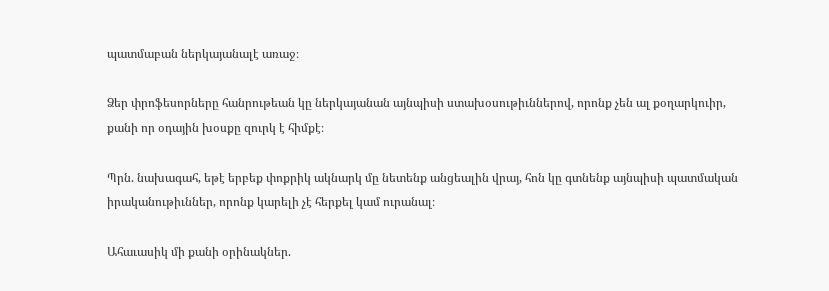պատմաբան ներկայանալէ առաջ։

Ձեր փրոֆեսորները հանրութեան կը ներկայանան այնպիսի ստախօսութիւններով, որոնք չեն ալ քօղարկուիր, քանի որ օդային խօսքը զուրկ է հիմքէ։

Պրն. նախագահ, եթէ երբեք փոքրիկ ակնարկ մը նետենք անցեալին վրայ, հոն կը գտնենք այնպիսի պատմական իրականութիւններ, որոնք կարելի չէ հերքել կամ ուրանալ։

Ահաւասիկ մի քանի օրինակներ.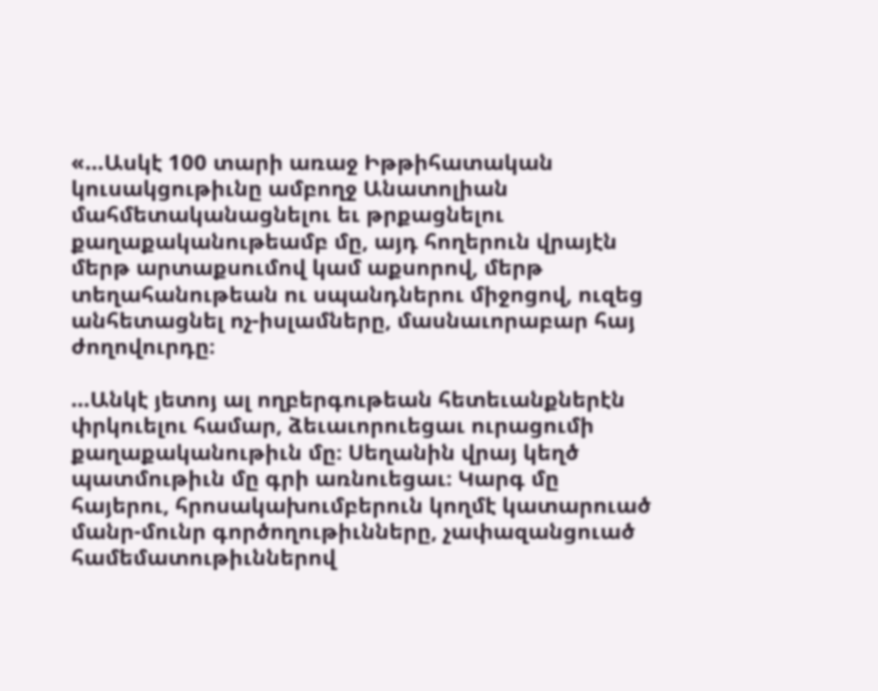«…Ասկէ 100 տարի առաջ Իթթիհատական կուսակցութիւնը ամբողջ Անատոլիան մահմետականացնելու եւ թրքացնելու քաղաքականութեամբ մը, այդ հողերուն վրայէն մերթ արտաքսումով կամ աքսորով, մերթ տեղահանութեան ու սպանդներու միջոցով, ուզեց անհետացնել ոչ-իսլամները, մասնաւորաբար հայ ժողովուրդը։

…Անկէ յետոյ ալ ողբերգութեան հետեւանքներէն փրկուելու համար, ձեւաւորուեցաւ ուրացումի քաղաքականութիւն մը։ Սեղանին վրայ կեղծ պատմութիւն մը գրի առնուեցաւ։ Կարգ մը հայերու, հրոսակախումբերուն կողմէ կատարուած մանր-մունր գործողութիւնները, չափազանցուած համեմատութիւններով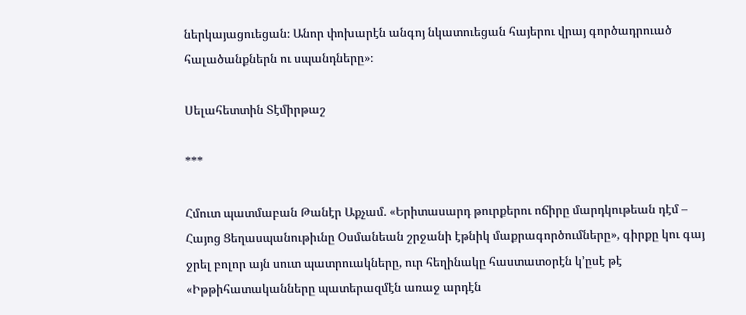ներկայացուեցան։ Անոր փոխարէն անգոյ նկատուեցան հայերու վրայ գործադրուած հալածանքներն ու սպանդները»։

Սելահետտին Տէմիրթաշ

***

Հմուտ պատմաբան Թանէր Աքչամ. «Երիտասարդ թուրքերու ոճիրը մարդկութեան դէմ – Հայոց Ցեղասպանութիւնը Օսմանեան շրջանի էթնիկ մաքրագործումները», գիրքը կու գայ ջրել բոլոր այն սուտ պատրուակները, ուր հեղինակը հաստատօրէն կ՚ըսէ թէ «Իթթիհատականները պատերազմէն առաջ արդէն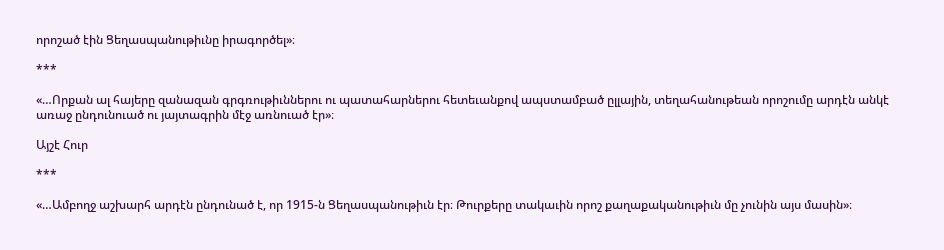որոշած էին Ցեղասպանութիւնը իրագործել»։

***

«…Որքան ալ հայերը զանազան գրգռութիւններու ու պատահարներու հետեւանքով ապստամբած ըլլային, տեղահանութեան որոշումը արդէն անկէ առաջ ընդունուած ու յայտագրին մէջ առնուած էր»։

Այշէ Հուր

***

«…Ամբողջ աշխարհ արդէն ընդունած է, որ 1915-ն Ցեղասպանութիւն էր։ Թուրքերը տակաւին որոշ քաղաքականութիւն մը չունին այս մասին»։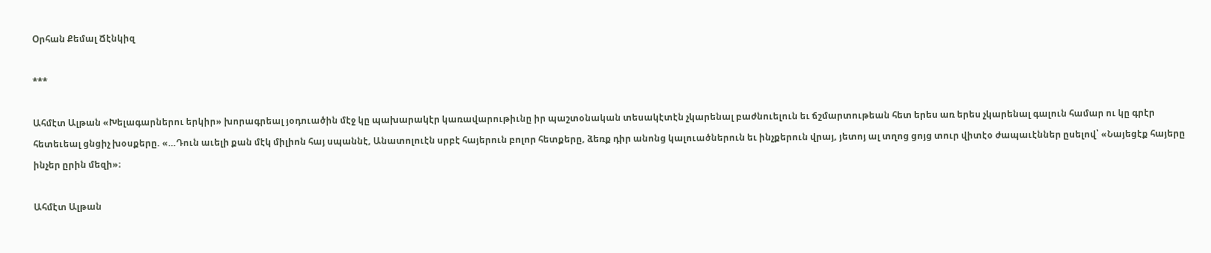Օրհան Քեմալ Ճէնկիզ

***

Ահմէտ Ալթան «Խելագարներու երկիր» խորագրեալ յօդուածին մէջ կը պախարակէր կառավարութիւնը իր պաշտօնական տեսակէտէն չկարենալ բաժնուելուն եւ ճշմարտութեան հետ երես առ երես չկարենալ գալուն համար ու կը գրէր հետեւեալ ցնցիչ խօսքերը. «…Դուն աւելի քան մէկ միլիոն հայ սպաննէ, Անատոլուէն սրբէ հայերուն բոլոր հետքերը, ձեռք դիր անոնց կալուածներուն եւ ինչքերուն վրայ, յետոյ ալ տղոց ցոյց տուր վիտէօ ժապաւէններ ըսելով՝ «Նայեցէք հայերը ինչեր ըրին մեզի»։

Ահմէտ Ալթան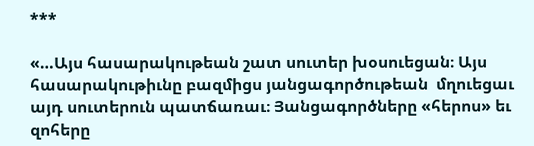***

«…Այս հասարակութեան շատ սուտեր խօսուեցան։ Այս հասարակութիւնը բազմիցս յանցագործութեան  մղուեցաւ այդ սուտերուն պատճառաւ։ Յանցագործները «հերոս» եւ զոհերը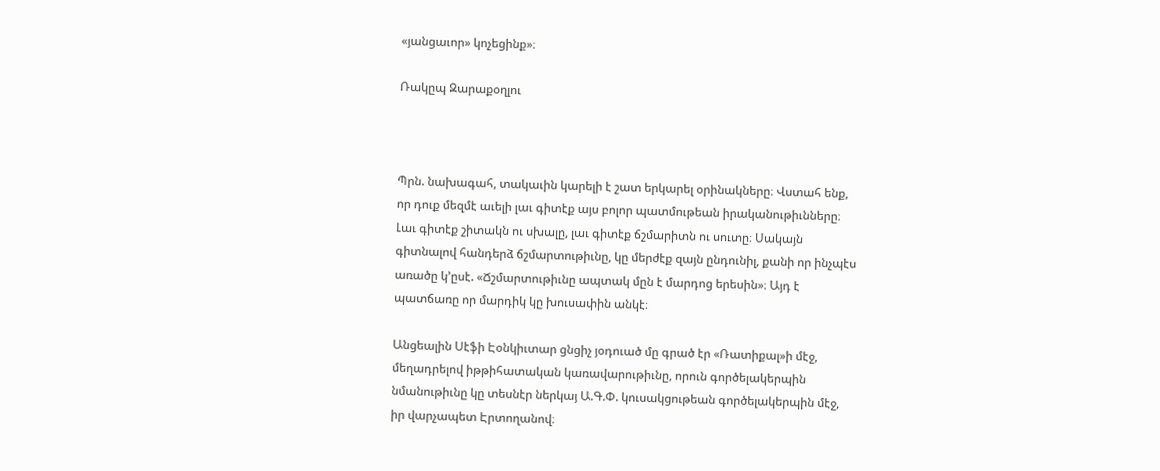«յանցաւոր» կոչեցինք»։

Ռակըպ Զարաքօղլու



Պրն. նախագահ, տակաւին կարելի է շատ երկարել օրինակները։ Վստահ ենք, որ դուք մեզմէ աւելի լաւ գիտէք այս բոլոր պատմութեան իրականութիւնները։ Լաւ գիտէք շիտակն ու սխալը, լաւ գիտէք ճշմարիտն ու սուտը։ Սակայն գիտնալով հանդերձ ճշմարտութիւնը, կը մերժէք զայն ընդունիլ, քանի որ ինչպէս առածը կ՚ըսէ. «Ճշմարտութիւնը ապտակ մըն է մարդոց երեսին»։ Այդ է պատճառը որ մարդիկ կը խուսափին անկէ։

Անցեալին Սէֆի Էօնկիւտար ցնցիչ յօդուած մը գրած էր «Ռատիքալ»ի մէջ, մեղադրելով իթթիհատական կառավարութիւնը, որուն գործելակերպին նմանութիւնը կը տեսնէր ներկայ Ա.Գ.Փ. կուսակցութեան գործելակերպին մէջ, իր վարչապետ Էրտողանով։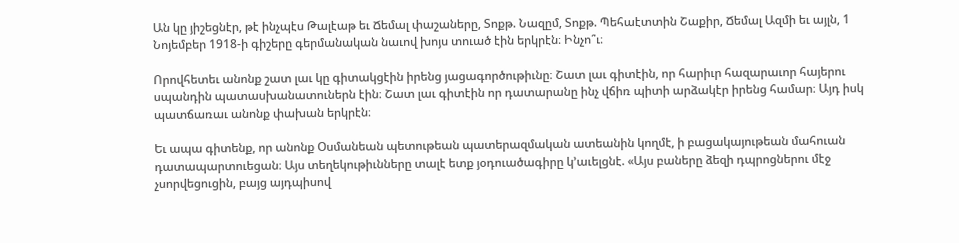Ան կը յիշեցնէր, թէ ինչպէս Թալէաթ եւ Ճեմալ փաշաները, Տոքթ. Նազըմ, Տոքթ. Պեհաէտտին Շաքիր, Ճեմալ Ազմի եւ այլն, 1 Նոյեմբեր 1918-ի գիշերը գերմանական նաւով խոյս տուած էին երկրէն։ Ինչո՞ւ։

Որովհետեւ անոնք շատ լաւ կը գիտակցէին իրենց յացագործութիւնը։ Շատ լաւ գիտէին, որ հարիւր հազարաւոր հայերու սպանդին պատասխանատուներն էին։ Շատ լաւ գիտէին որ դատարանը ինչ վճիռ պիտի արձակէր իրենց համար։ Այդ իսկ պատճառաւ անոնք փախան երկրէն։

Եւ ապա գիտենք, որ անոնք Օսմանեան պետութեան պատերազմական ատեանին կողմէ, ի բացակայութեան մահուան դատապարտուեցան։ Այս տեղեկութիւնները տալէ ետք յօդուածագիրը կ՚աւելցնէ. «Այս բաները ձեզի դպրոցներու մէջ չսորվեցուցին, բայց այդպիսով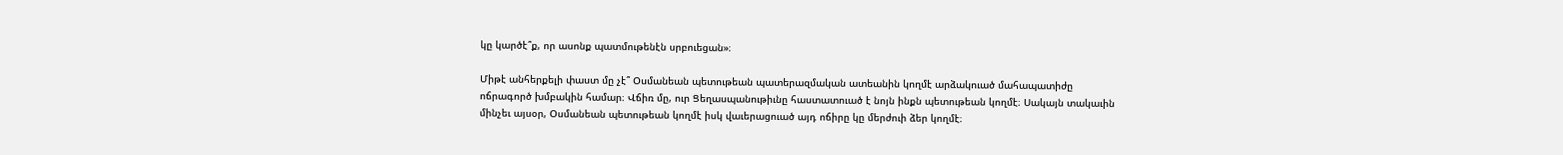կը կարծէ՞ք, որ ասոնք պատմութենէն սրբուեցան»։

Միթէ անհերքելի փաստ մը չէ՞ Օսմանեան պետութեան պատերազմական ատեանին կողմէ արձակուած մահապատիժը ոճրագործ խմբակին համար։ Վճիռ մը, ուր Ցեղասպանութիւնը հաստատուած է նոյն ինքն պետութեան կողմէ։ Սակայն տակաւին մինչեւ այսօր, Օսմանեան պետութեան կողմէ իսկ վաւերացուած այդ ոճիրը կը մերժուի ձեր կողմէ։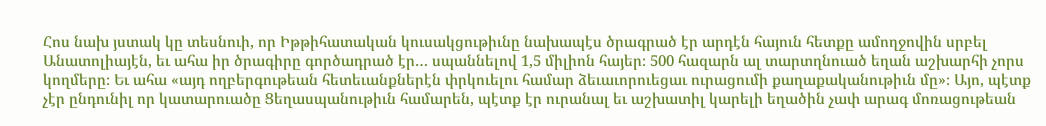Հոս նախ յստակ կը տեսնուի, որ Իթթիհատական կուսակցութիւնը նախապէս ծրագրած էր արդէն հայուն հետքը ամողջովին սրբել Անատոլիայէն, եւ ահա իր ծրագիրը գործադրած էր… սպաննելով 1,5 միլիոն հայեր։ 500 հազարն ալ տարտղնուած եղան աշխարհի չորս կողմերը։ Եւ ահա «այդ ողբերգութեան հետեւանքներէն փրկուելու համար ձեւաւորուեցաւ ուրացումի քաղաքականութիւն մը»։ Այո, պէտք չէր ընդունիլ որ կատարուածը Ցեղասպանութիւն համարեն, պէտք էր ուրանալ եւ աշխատիլ կարելի եղածին չափ արագ մոռացութեան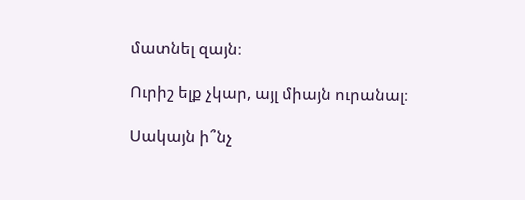մատնել զայն։

Ուրիշ ելք չկար, այլ միայն ուրանալ։

Սակայն ի՞նչ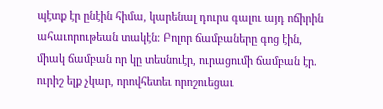պէտք էր ընէին հիմա, կարենալ դուրս գալու այդ ոճիրին ահաւորութեան տակէն։ Բոլոր ճամբաները գոց էին, միակ ճամբան որ կը տեսնուէր, ուրացումի ճամբան էր. ուրիշ ելք չկար, որովհետեւ որոշուեցաւ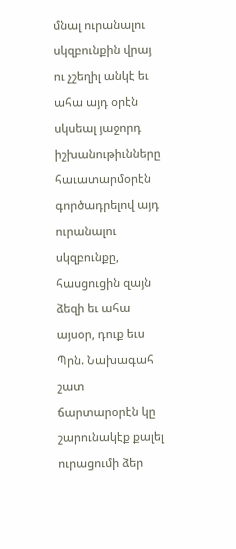մնալ ուրանալու սկզբունքին վրայ ու չշեղիլ անկէ եւ ահա այդ օրէն սկսեալ յաջորդ իշխանութիւնները հաւատարմօրէն գործադրելով այդ ուրանալու սկզբունքը, հասցուցին զայն ձեզի եւ ահա այսօր, դուք եւս Պրն. Նախագահ շատ ճարտարօրէն կը շարունակէք քալել ուրացումի ձեր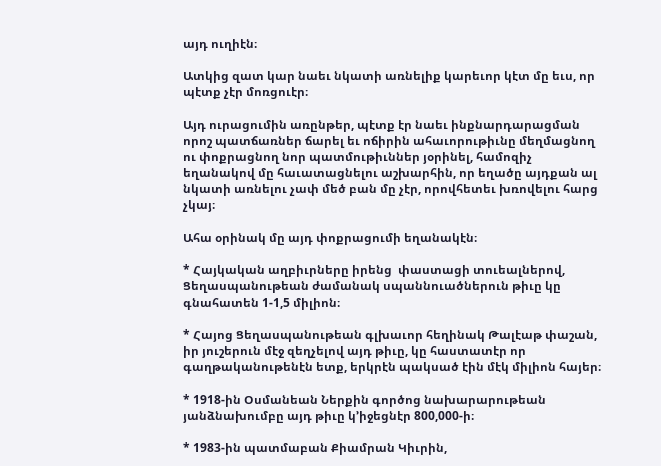այդ ուղիէն։

Ատկից զատ կար նաեւ նկատի առնելիք կարեւոր կէտ մը եւս, որ պէտք չէր մոռցուէր։

Այդ ուրացումին առընթեր, պէտք էր նաեւ ինքնարդարացման որոշ պատճառներ ճարել եւ ոճիրին ահաւորութիւնը մեղմացնող ու փոքրացնող նոր պատմութիւններ յօրինել, համոզիչ եղանակով մը հաւատացնելու աշխարհին, որ եղածը այդքան ալ նկատի առնելու չափ մեծ բան մը չէր, որովհետեւ խռովելու հարց չկայ։

Ահա օրինակ մը այդ փոքրացումի եղանակէն։

* Հայկական աղբիւրները իրենց  փաստացի տուեալներով, Ցեղասպանութեան ժամանակ սպաննուածներուն թիւը կը գնահատեն 1-1,5 միլիոն։

* Հայոց Ցեղասպանութեան գլխաւոր հեղինակ Թալէաթ փաշան, իր յուշերուն մէջ զեղչելով այդ թիւը, կը հաստատէր որ գաղթականութենէն ետք, երկրէն պակսած էին մէկ միլիոն հայեր։

* 1918-ին Օսմանեան Ներքին գործոց նախարարութեան յանձնախումբը այդ թիւը կ՚իջեցնէր 800,000-ի։

* 1983-ին պատմաբան Քիամրան Կիւրին,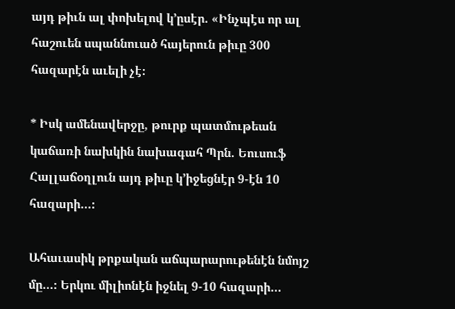այդ թիւն ալ փոխելով կ՚ըսէր. «Ինչպէս որ ալ հաշուեն սպաննուած հայերուն թիւը 300 հազարէն աւելի չէ։

* Իսկ ամենավերջը, թուրք պատմութեան կաճառի նախկին նախագահ Պրն. Եուսուֆ Հալլաճօղլուն այդ թիւը կ՚իջեցնէր 9-էն 10 հազարի…։

Ահաւասիկ թրքական աճպարարութենէն նմոյշ մը…։ Երկու միլիոնէն իջնել 9-10 հազարի…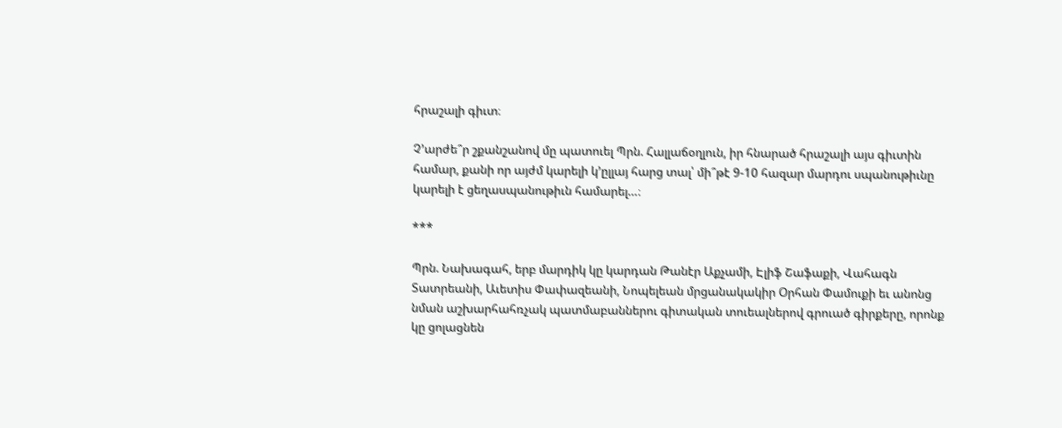հրաշալի գիւտ։

Չ՚արժե՞ր շքանշանով մը պատուել Պրն. Հալլաճօղլուն, իր հնարած հրաշալի այս գիւտին համար, քանի որ այժմ կարելի կ՚ըլլայ հարց տալ՝ մի՞թէ 9-10 հազար մարդու սպանութիւնը կարելի է ցեղասպանութիւն համարել…։

***

Պրն. Նախագահ, երբ մարդիկ կը կարդան Թանէր Աքչամի, Էլիֆ Շաֆաքի, Վահագն Տատրեանի, Աւետիս Փափազեանի, Նոպելեան մրցանակակիր Օրհան Փամուքի եւ անոնց նման աշխարհահռչակ պատմաբաններու գիտական տուեալներով գրուած գիրքերը, որոնք կը ցոլացնեն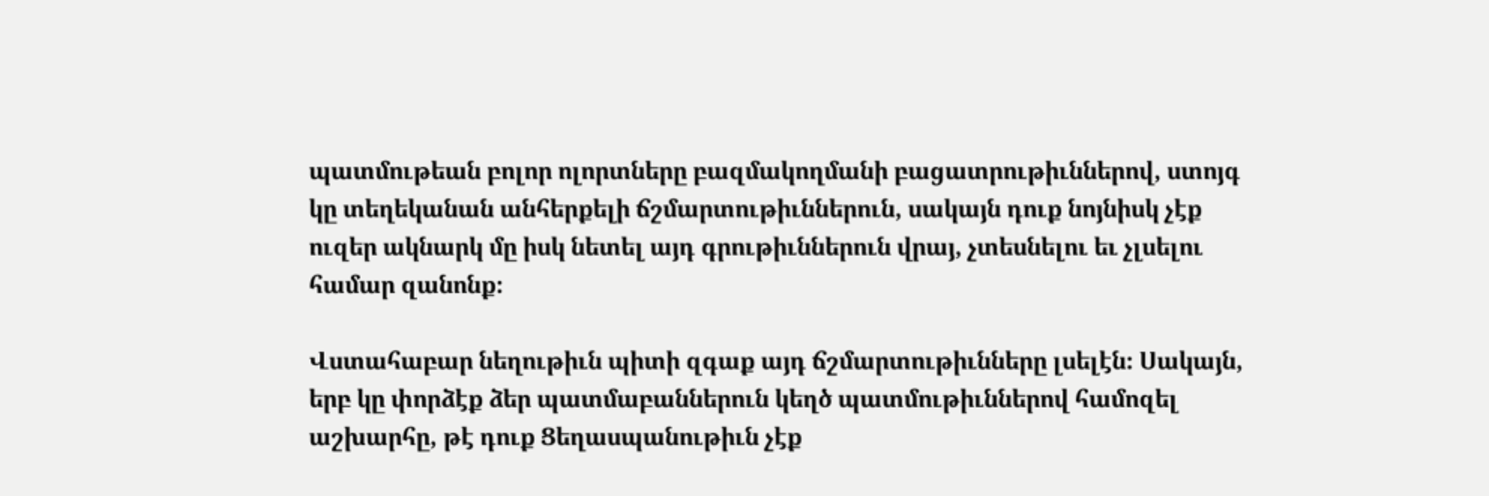պատմութեան բոլոր ոլորտները բազմակողմանի բացատրութիւններով, ստոյգ կը տեղեկանան անհերքելի ճշմարտութիւններուն, սակայն դուք նոյնիսկ չէք ուզեր ակնարկ մը իսկ նետել այդ գրութիւններուն վրայ, չտեսնելու եւ չլսելու համար զանոնք։

Վստահաբար նեղութիւն պիտի զգաք այդ ճշմարտութիւնները լսելէն։ Սակայն, երբ կը փորձէք ձեր պատմաբաններուն կեղծ պատմութիւններով համոզել աշխարհը, թէ դուք Ցեղասպանութիւն չէք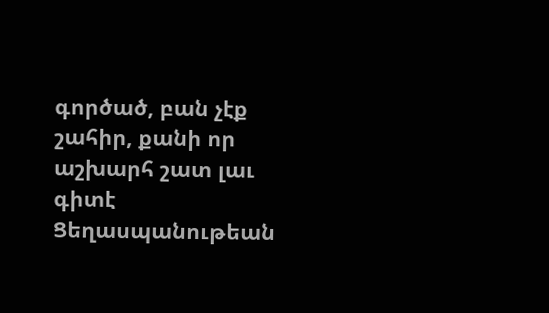գործած, բան չէք շահիր, քանի որ աշխարհ շատ լաւ գիտէ Ցեղասպանութեան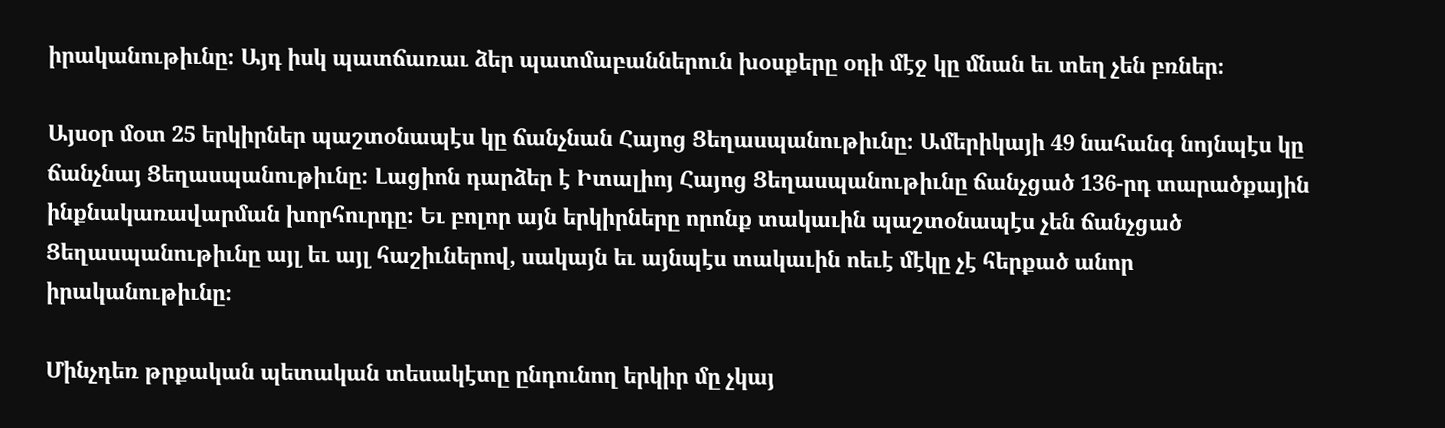իրականութիւնը։ Այդ իսկ պատճառաւ ձեր պատմաբաններուն խօսքերը օդի մէջ կը մնան եւ տեղ չեն բռներ։

Այսօր մօտ 25 երկիրներ պաշտօնապէս կը ճանչնան Հայոց Ցեղասպանութիւնը։ Ամերիկայի 49 նահանգ նոյնպէս կը ճանչնայ Ցեղասպանութիւնը։ Լացիոն դարձեր է Իտալիոյ Հայոց Ցեղասպանութիւնը ճանչցած 136-րդ տարածքային ինքնակառավարման խորհուրդը։ Եւ բոլոր այն երկիրները որոնք տակաւին պաշտօնապէս չեն ճանչցած Ցեղասպանութիւնը այլ եւ այլ հաշիւներով, սակայն եւ այնպէս տակաւին ոեւէ մէկը չէ հերքած անոր իրականութիւնը։

Մինչդեռ թրքական պետական տեսակէտը ընդունող երկիր մը չկայ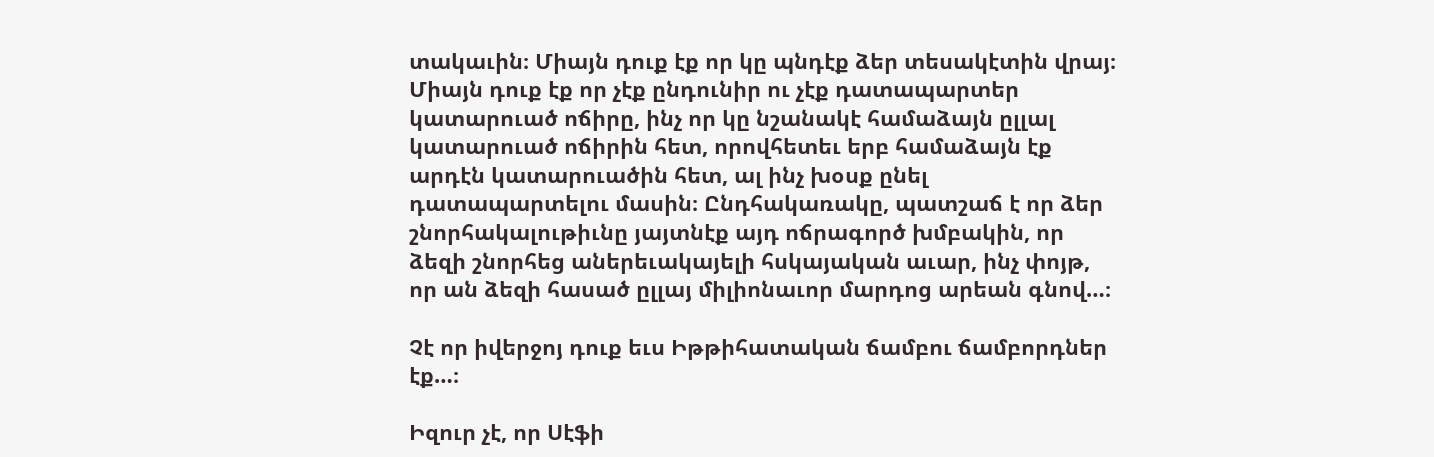տակաւին։ Միայն դուք էք որ կը պնդէք ձեր տեսակէտին վրայ։ Միայն դուք էք որ չէք ընդունիր ու չէք դատապարտեր կատարուած ոճիրը, ինչ որ կը նշանակէ համաձայն ըլլալ կատարուած ոճիրին հետ, որովհետեւ երբ համաձայն էք արդէն կատարուածին հետ, ալ ինչ խօսք ընել դատապարտելու մասին։ Ընդհակառակը, պատշաճ է որ ձեր շնորհակալութիւնը յայտնէք այդ ոճրագործ խմբակին, որ ձեզի շնորհեց աներեւակայելի հսկայական աւար, ինչ փոյթ, որ ան ձեզի հասած ըլլայ միլիոնաւոր մարդոց արեան գնով…։

Չէ որ իվերջոյ դուք եւս Իթթիհատական ճամբու ճամբորդներ էք…։

Իզուր չէ, որ Սէֆի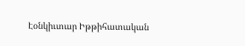Էօնկիւտար Իթթիհատական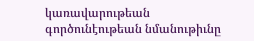կառավարութեան գործունէութեան նմանութիւնը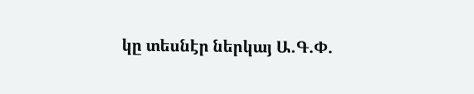կը տեսնէր ներկայ Ա.Գ.Փ.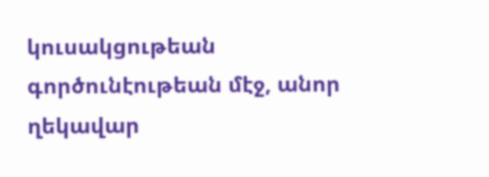կուսակցութեան գործունէութեան մէջ, անոր ղեկավար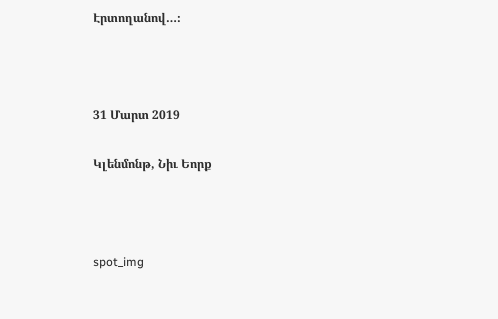Էրտողանով…։



31 Մարտ 2019

Կլենմոնթ, Նիւ Եորք



spot_img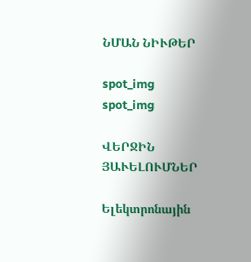ՆՄԱՆ ՆԻՒԹԵՐ

spot_img
spot_img

ՎԵՐՋԻՆ ՅԱՒԵԼՈՒՄՆԵՐ

Ելեկտրոնային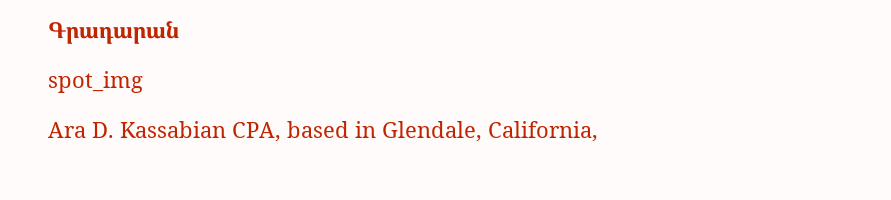Գրադարան

spot_img

Ara D. Kassabian CPA, based in Glendale, California,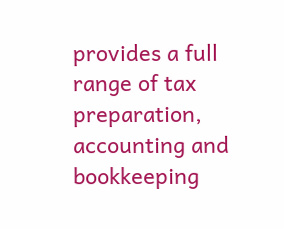provides a full range of tax preparation, accounting and bookkeeping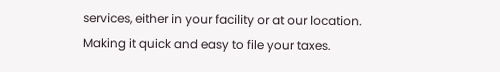services, either in your facility or at our location. Making it quick and easy to file your taxes.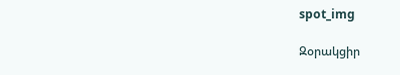spot_img

Զօրակցիր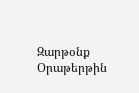Զարթօնք Օրաթերթին